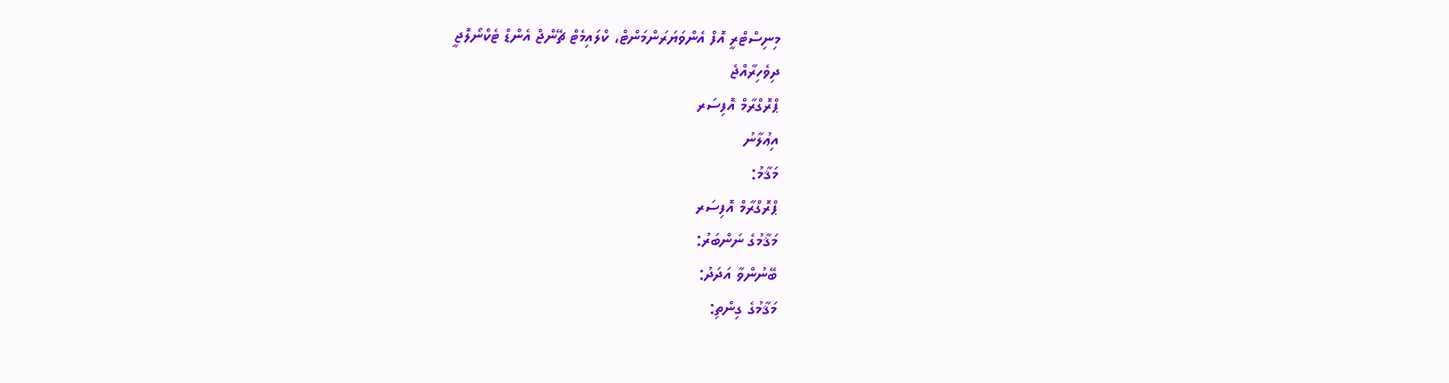މިނިސްޓްރީ އޮފް އެންވަޔަރަންމަންޓް، ކްލައިމެޓް ޗޭންޖް އެންޑް ޓެކްނޯލޮޖީ
ދިވެހިރާއްޖެ
ޕްރޮގްރާމް އޮފިސަރ
އިޢުލާނު
މަޤާމު:
ޕްރޮގްރާމް އޮފިސަރ
މަޤާމުގެ ނަންބަރު:
ބޭނުންވާ އަދަދު:
މަޤާމުގެ ގިންތި: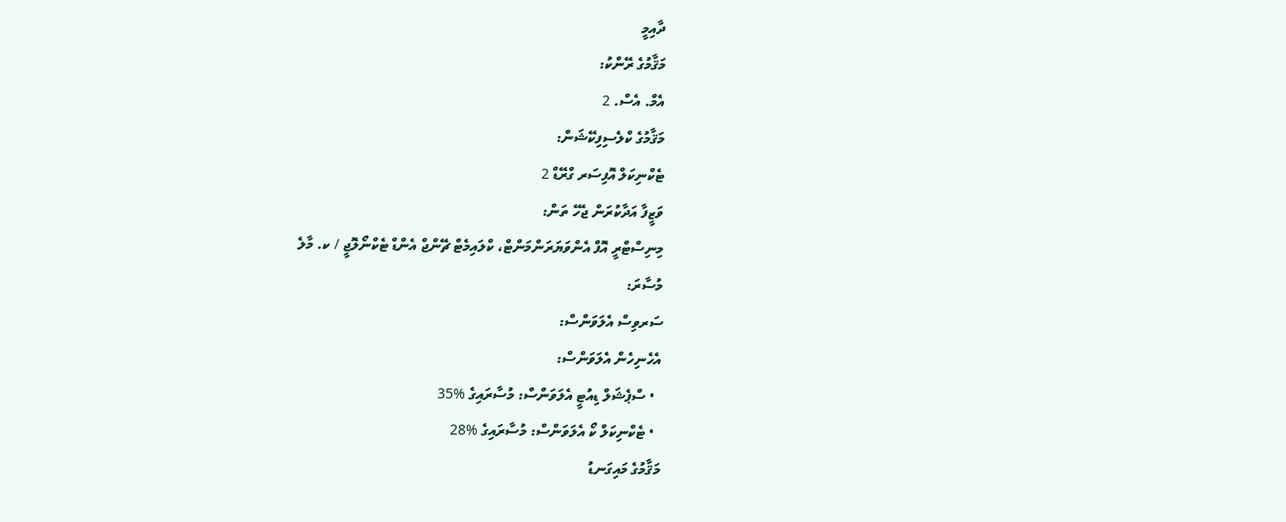ދާއިމީ
މަޤާމުގެ ރޭންކު:
އެމް. އެސް. 2
މަޤާމުގެ ކްލެސިފިކޭޝަން:
ޓެކްނިކަލް އޮފިސަރ ގްރޭޑް 2
ވަޒީފާ އަދާކުރަން ޖެހޭ ތަން:
މިނިސްޓްރީ އޮފް އެންވަޔަރަންމަންޓް، ކްލައިމެޓް ޗޭންޖް އެންޑް ޓެކްނޯލޮޖީ / ކ. މާލެ
މުސާރަ:
ސަރވިސް އެލަވަންސް:
އެހެނިހެން އެލަވަންސް:
  • ސްޕެޝަލް ޑިއުޓީ އެލަވަންސް: މުސާރައިގެ %35
  • ޓެކްނިކަލް ކޯ އެލަވަންސް: މުސާރައިގެ %28
މަޤާމުގެ މައިގަނޑު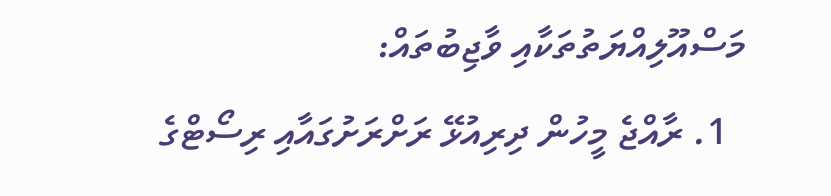މަސްއޫލިއްޔަތުތަކާއި ވާޖިބުތައް:
  1. ރާއްޖެ މީހުން ދިރިއުޅޭ ރަށްރަށުގައާއި ރިސޯޓްގެ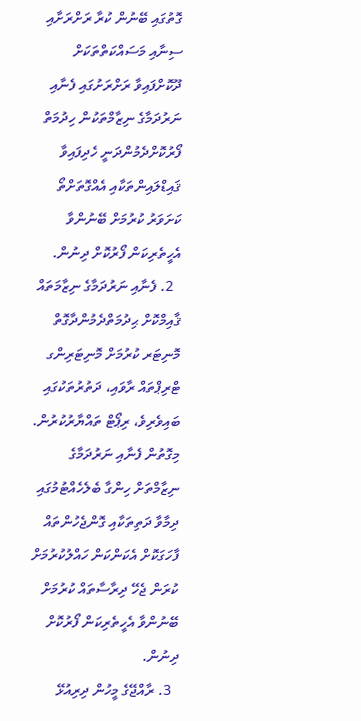ގޮތުގައި ބޭނުން ކުރާ ރަށްރަށާއި ސިނާއި މަސައްކަތްތަކަށް ދޫކޮށްފައިވާ ރަށްރަށުގައި ފެނާއި ނަރުދަމާގެ ނިޒާމްތަކުން ހިދުމަތް ފޯރުކޮށްދެމުންދަނީ ހެދިފައިވާ ޤައިޑްލައިންތަކާއި އެއްގޮތަށްތޯ ކަށަވަރު ކުރުމަށް ބޭނުންވާ އެހީތެރިކަން ފޯރުކޮށް ދިނުން.
  2. ފެނާއި ނަރުދަމާގެ ނިޒާމަތައް ޤާއިމްކޮށް ޙިދުމަތްދެމުންދާގޮތް މޮނިޓަރ ކުރުމަށް މޮނިޓަރިންގ ޓްރިޕްތައް ރާވައި، ދަތުރުތަކުގައި ބައިވެރިވެ، ރިޕޯޓް ތައްޔާރުކުރުން. މިގޮތުން ފެނާއި ނަރުދަމާގެ ނިޒާމްތަށް ހިންގާ ބެލެހެއްޓުމުގައި ދިމާވާ ދަތިތަކާއި ގޮންޖެހުންތައް ފާހަގަކޮށް އެކަންކަން ހައްލުކުރުމަށް ކުރަން ޖެހޭ ދިރާސާތައް ކުރުމަށް ބޭނުންވާ އެހީތެރިކަން ފޯރުކޮށް ދިނުން.
  3. ރާއްޖޭގެ މީހުން ދިރިއުޅޭ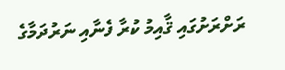ރަށްރަށުގައި ޤާއިމު ކުރާ ފެނާއި ނަރުދަމާގެ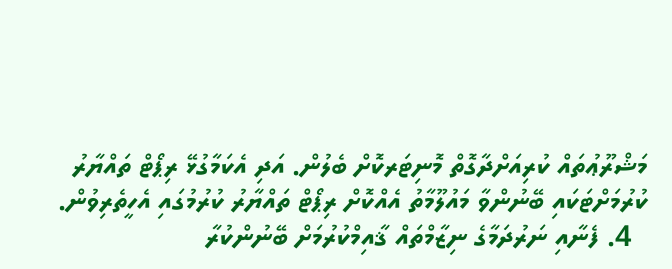މަޝްރޫޢުތައް ކުރިއަށްދާގޮތް މޮނިޓަރކޮށް ބެލުން. އަދި އެކަމާގުޅޭ ރިޕޯޓް ތައްޔާރު ކުރުމަށްޓަކައި ބޭނުންވާ މައުލޫމާތު އެއްކޮށް ރިޕޯޓް ތައްޔާރު ކުރުމުގައި އެހީތެރިވުން.
  4. ފެނާއި ނަރުދަމާގެ ނިޒާމްތައް ޤާއިމްކުރުމަށް ބޭނުންކުރާ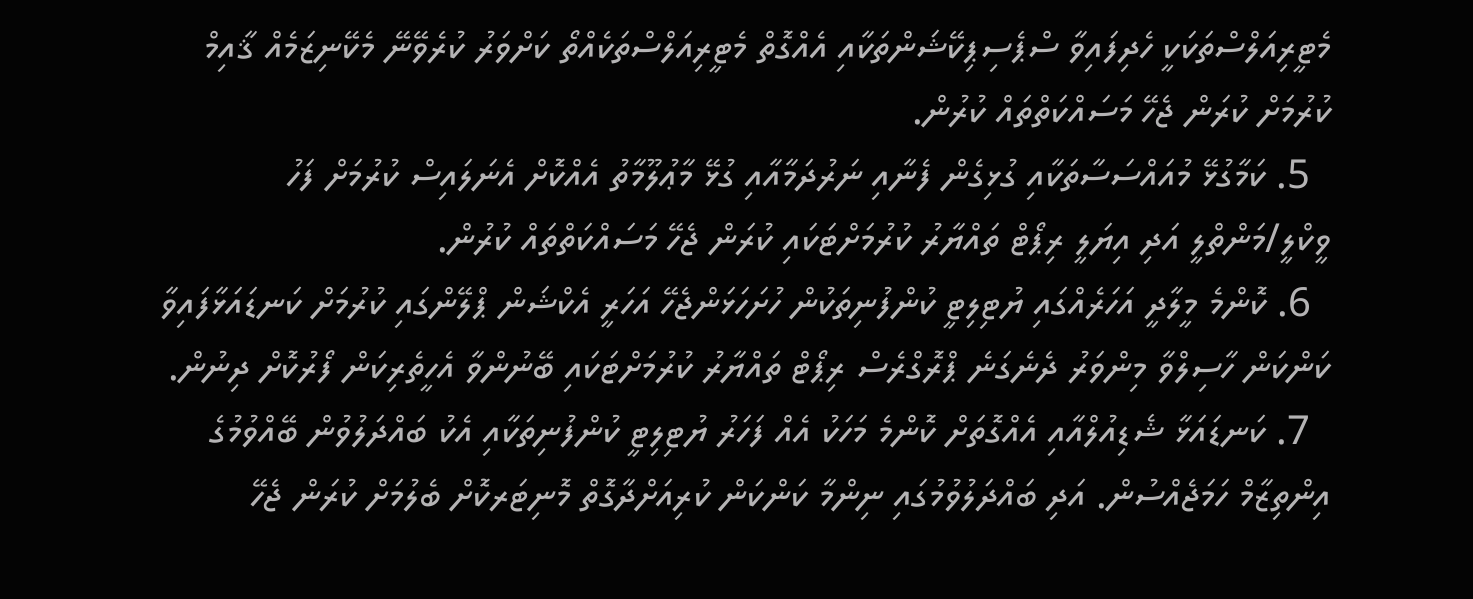މެޓީރިއަލްސްތަކަކީ ހެދިފައިވާ ސްޕެސިޕިކޭޝަންތަކާއި އެއްގޮތް މެޓީރިއަލްސްތަކެއްތޯ ކަށްވަރު ކުރެވޭނޭ މެކޭނިޒަމެއް ޤާއިމް ކުރުމަށް ކުރަން ޖެހޭ މަސައްކަތްތައް ކުރުން.
  5. ކަމާގުޅޭ މުއައްސަސާތަކާއި ގުޅިގެން ފެނާއި ނަރުދަމާއާއި ގުޅޭ މާޢުލޫމާތު އެއްކޮށް އެނަލައިސް ކުރުމަށް ފަހު ވީކްލީ/މަންތްލީ އަދި އިޔަލީ ރިޕޯޓް ތައްޔާރު ކުރުމަށްޓަކައި ކުރަން ޖެހޭ މަސައްކަތްތައް ކުރުން.
  6. ކޮންމެ މީލާދީ އަހަރެއްގައި ޔުޓިލިޓީ ކުންފުނިތަކުން ހުށަހަޅަންޖެހޭ އަހަރީ އެކްޝަން ޕްލޭންގައި ކުރުމަށް ކަނޑައަޅާފައިވާ ކަންކަން ހާސިލްވާ މިންވަރު ދެނެގަނެ ޕްރޮގްރެސް ރިޕޯޓް ތައްޔާރު ކުރުމަށްޓަކައި ބޭނުންވާ އެހީތެރިކަން ފޯރުކޮށް ދިނުން.
  7. ކަނޑައަޅާ ޝެޑިއުލްއާއި އެއްގޮތަށް ކޮންމެ މަހަކު އެއް ފަހަރު ޔުޓިލިޓީ ކުންފުނިތަކާއި އެކު ބައްދަލުވުން ބޭއްވުމުގެ އިންތިޒާމް ހަމަޖެއްސުން. އަދި ބައްދަލުވުމުގައި ނިންމާ ކަންކަން ކުރިއަށްދާގޮތް މޮނިޓަރކޮށް ބެލުމަށް ކުރަން ޖެހޭ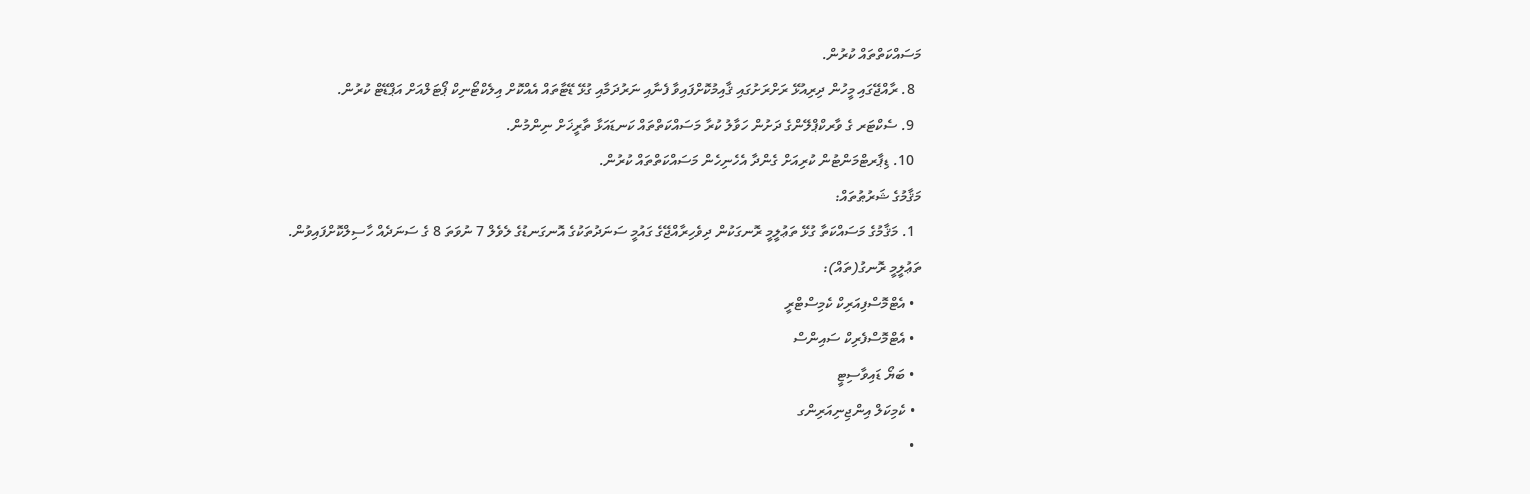މަސައްކަތްތައް ކުރުން.
  8. ރާއްޖޭގައި މީހުން ދިރިއުޅޭ ރަށްރަށުގައި ޤާއިމުކޮށްފައިވާ ފެނާއި ނަރުދަމާއި ގުޅޭ ޑޭޓާތައް އެއްކޮށް އިލެކްޓޯނިކް ޕޯޓަލްއަށް އަޕްޑޭޓް ކުރުން.
  9. ސެކްޓަރ ގެ ވާރކްޕްލޭންގެ ދަށުން ހަވާލު ކުރާ މަސައްކަތްތައް ކަނޑައަޅާ ތާރީޚަށް ނިންމުން.
  10. ޑިޕާރޓްމަންޓުން ކުރިއަށް ގެންދާ އެހެނިހެން މަސައްކަތްތައް ކުރުން.
މަޤާމުގެ ޝަރުޠުތައް:
  1. މަޤާމުގެ މަސައްކަތާ ގުޅޭ ތަޢުލީމީ ރޮނގަކުން ދިވެހިރާއްޖޭގެ ގައުމީ ސަނަދުތަކުގެ އޮނގަނޑުގެ ލެވެލް 7 ނުވަތަ 8 ގެ ސަނަދެއް ހާސިލްކޮށްފައިވުން.
ތަޢުލީމީ ރޮނގު(ތައް):
  • އެޓްމޮސްފިއަރިކް ކެމިސްޓްރީ
  • އެޓްމޮސްފެރިކް ސައިންސް
  • ބަޔޯ ޑައިވާސިޓީ
  • ކެމިކަލް އިންޖިނިއަރިންގ
  •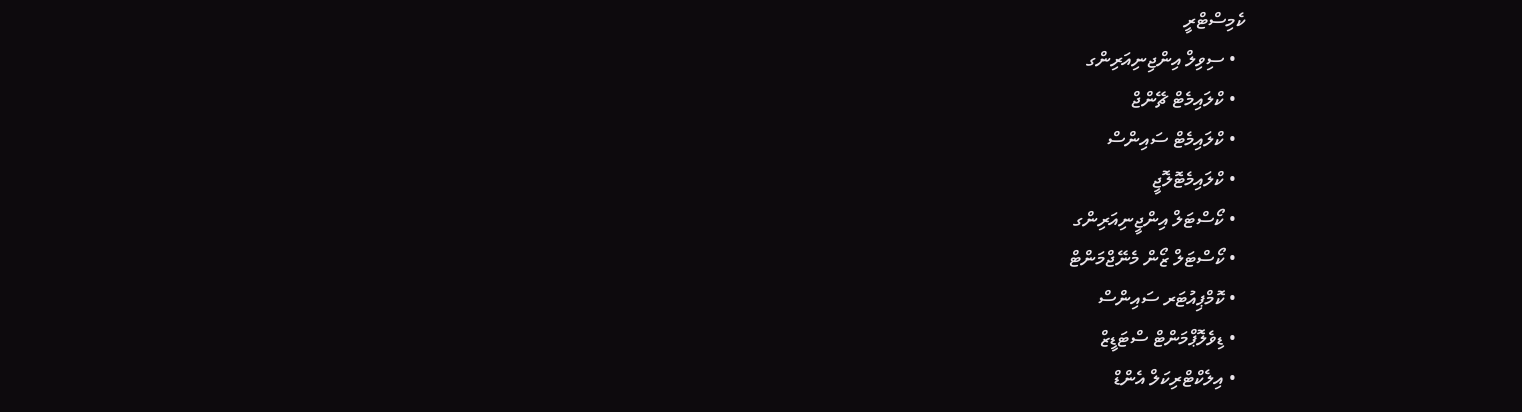ކެމިސްޓްރީ
  • ސިވިލް އިންޖިނިއަރިންގ
  • ކްލައިމެޓް ޗޭންޖް
  • ކްލައިމެޓް ސައިންސް
  • ކްލައިމެޓޮލޮޖީ
  • ކޯސްޓަލް އިންޖީނިއަރިންގ
  • ކޯސްޓަލް ޒޯން މެނޭޖްމަންޓް
  • ކޮމްޕިއުޓަރ ސައިންސް
  • ޑިވެލޮޕްމަންޓް ސްޓަޑީޒް
  • އިލެކްޓްރިކަލް އެންޑް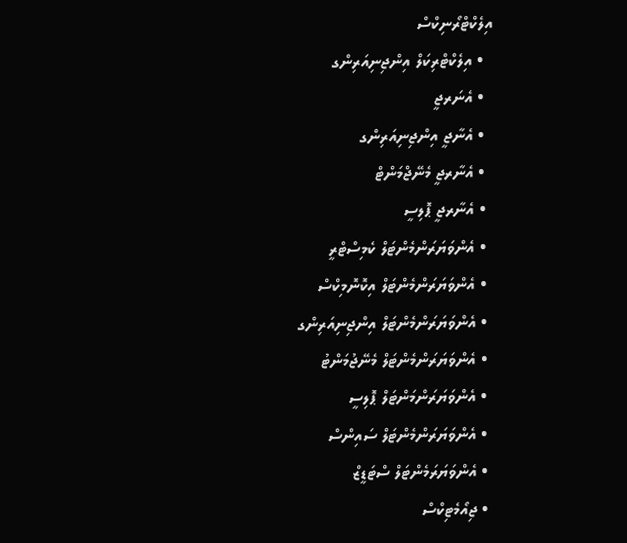އިލެކްޓްރޯނިކްސް
  • އިލެކްޓްރިކަލް އިންޖިނިއަރިންގ
  • އެނަރޖީ
  • އެނާޖީ އިންޖިނިއަރިންގ
  • އެނާރޖީ މެނޭޖްމަންޓް
  • އެނާރޖީ ޕޮލިސީ
  • އެންވަޔަރަންމެންޓަލް ކެމިސްޓްރީ
  • އެންވަޔަރަންމެންޓަލް އިކޮނޮމިކްސް
  • އެންވަޔަރަންމެންޓަލް އިންޖިނިއަރިންގ
  • އެންވަޔަރަންމެންޓަލް މެނޭޖުމަންޓު
  • އެންވަޔަރަންމަންޓަލް ޕޮލިސީ
  • އެންވަޔަރަންމެންޓަލް ސައިންސް
  • އެންވަޔަރަމެންޓަލް ސްޓަޑީޒް
  • ޖިއޯމެޓިކްސް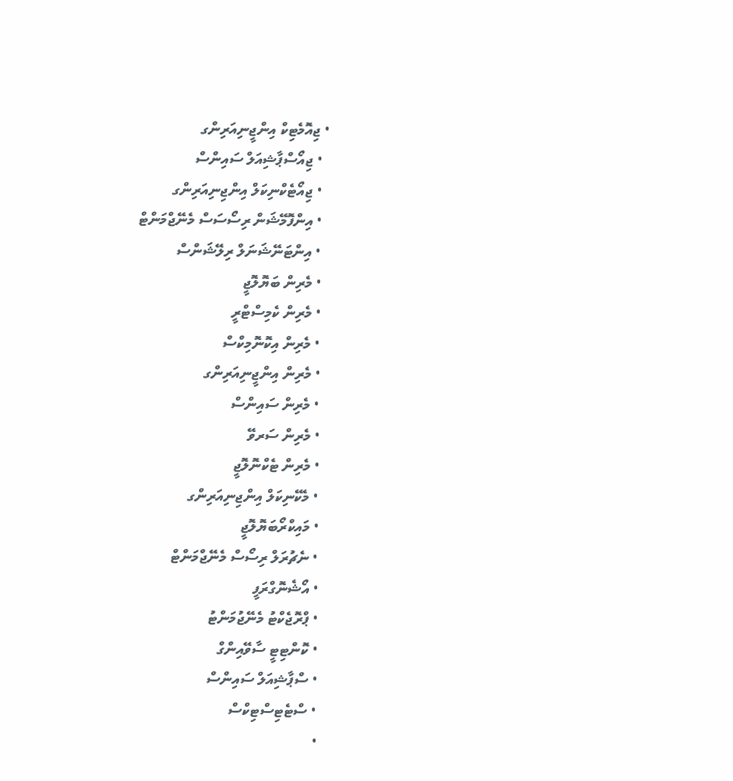• ޖިއޮމެޓިކް އިންޖީނިއަރިންގ
  • ޖިއޯސްޕާޝިއަލް ސައިންސް
  • ޖިއޯޓެކްނިކަލް އިންޖިނިއަރިންގ
  • އިންފޮމޭޝަން ރިސޯސަސް މެނޭޖްމަންޓް
  • އިންޓަނޭޝަނަލް ރިލޭޝަންސް
  • މެރިން ބަޔޮލޮޖީ
  • މެރިން ކެމިސްޓްރީ
  • މެރިން އިކޮނޮމިކްސް
  • މެރިން އިންޖީނިއަރިންގ
  • މެރިން ސައިންސް
  • މެރިން ސަރވޭ
  • މެރިން ޓެކްނޮލޮޖީ
  • މެކޭނިކަލް އިންޖިނިއަރިންގ
  • މައިކްރޯބަޔޮލޮޖީ
  • ނެޗުރަލް ރިސޯސް މެނޭޖްމަންޓް
  • އޯޝެނޮގްރަފީ
  • ޕްރޮޖެކްޓު މެނޭޖުމަންޓު
  • ކޮންޓިޓީ ސާވޭއިންގް
  • ސްޕާޝިއަލް ސައިންސް
  • ސްޓެޓިސްޓިކްސް
  •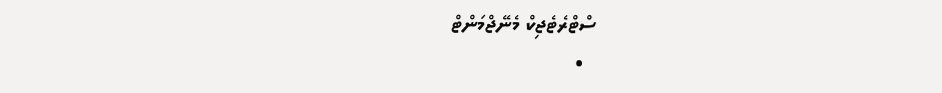ސްޓްރެޓެޖިކް މެނޭޖްމަންޓް
  •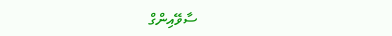ސާވޭއިންގް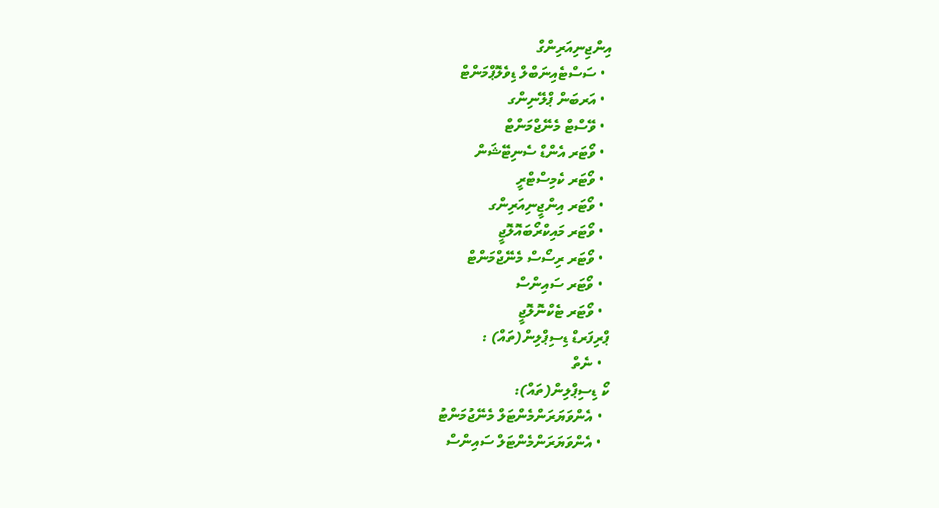އިންޖިނިއަރިންގް
  • ސަސްޓެއިނަބްލް ޑިވެލޮޕްމަންޓް
  • އަރބަން ޕްލޭނިންގ
  • ވޭސްޓް މެނޭޖްމަންޓް
  • ވޯޓަރ އެންޑް ސެނިޓޭޝަން
  • ވޯޓަރ ކެމިސްޓްރީ
  • ވޯޓަރ އިންޖީނިއަރިންގ
  • ވޯޓަރ މައިކްރޯބައޮލޮޖީ
  • ވޯޓަރ ރިސޯސް މެނޭޖްމަންޓް
  • ވޯޓަރ ސައިންސް
  • ވޯޓަރ ޓެކްނޮލޮޖީ
ޕްރިފަރޑް ޑިސިޕްލިން(ތައް) :
  • ނެތް
ކޯ ޑިސިޕްލިން(ތައް):
  • އެންވަޔަރަންމެންޓަލް މެނޭޖުމަންޓު
  • އެންވަޔަރަންމެންޓަލް ސައިންސް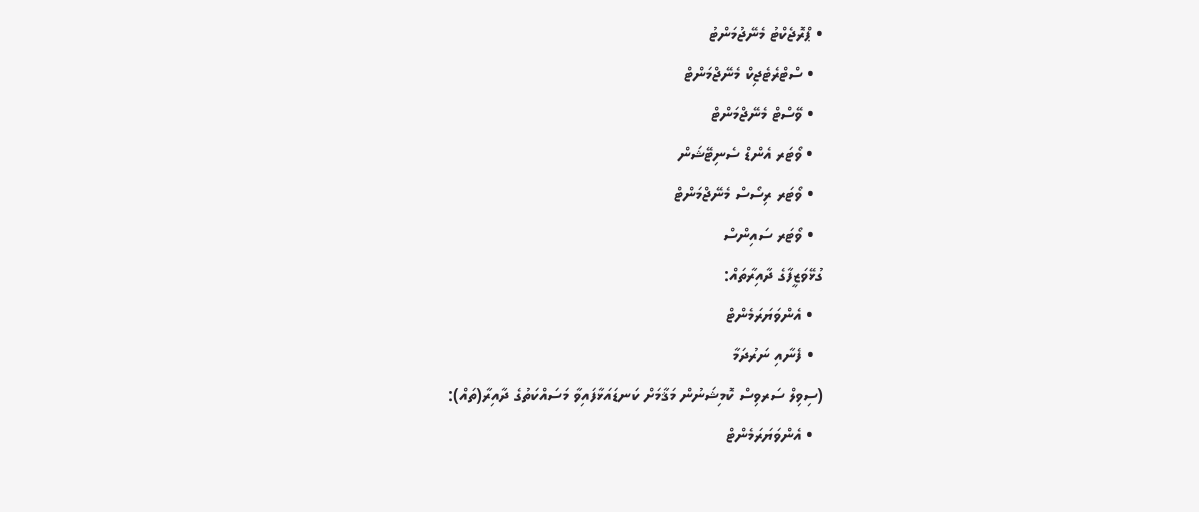• ޕްރޮޖެކްޓު މެނޭޖުމަންޓު
  • ސްޓްރެޓެޖިކް މެނޭޖްމަންޓް
  • ވޭސްޓް މެނޭޖްމަންޓް
  • ވޯޓަރ އެންޑް ސެނިޓޭޝަން
  • ވޯޓަރ ރިސޯސް މެނޭޖްމަންޓް
  • ވޯޓަރ ސައިންސް
ގުޅޭވަޒީފާގެ ދާއިރާތައް:
  • އެންވަޔަރަމެންޓް
  • ފެނާއި ނަރުދަމާ
(ސިވިލް ސަރވިސް ކޮމިޝަނުން މަޤާމަށް ކަނޑައަޅާފައިވާ މަސައްކަތުގެ ދާއިރާ(ތައް):
  • އެންވަޔަރަމެންޓް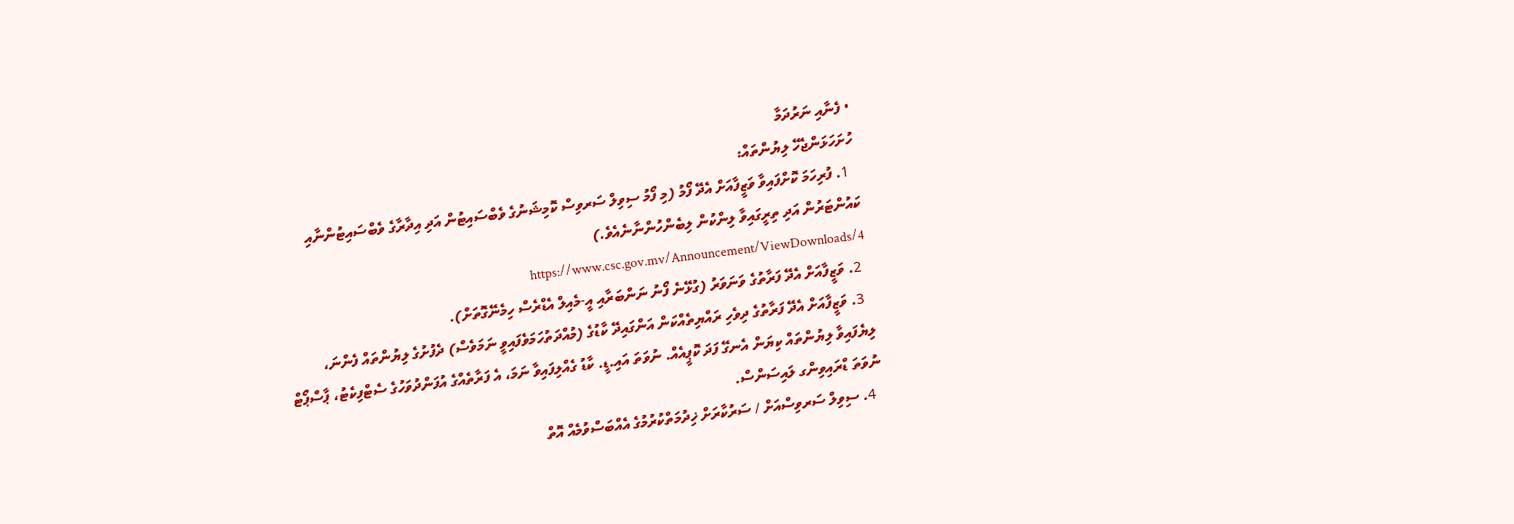• ފެނާއި ނަރުދަމާ
ހުށަހަޅަންޖެހޭ ލިޔުންތައް:
  1. ފުރިހަމަ ކޮށްފައިވާ ވަޒީފާއަށް އެދޭ ފޯމު (މި ފޯމު ސިވިލް ސަރވިސް ކޮމިޝަނުގެ ވެބްސައިޓުން އަދި އިދާރާގެ ވެބްސައިޓުންނާއި ކައުންޓަރުން އަދި ތިރީގައިވާ ލިންކުން ލިބެންހުންނާނެއެވެ.) https://www.csc.gov.mv/Announcement/ViewDownloads/4
  2. ވަޒީފާއަށް އެދޭ ފަރާތުގެ ވަނަވަރު (ގުޅޭނެ ފޯނު ނަންބަރާއި އީ-މެއިލް އެޑްރެސް ހިމެނޭގޮތަށް).
  3. ވަޒީފާއަށް އެދޭ ފަރާތުގެ ދިވެހި ރައްޔިތެއްކަން އަންގައިދޭ ކާޑުގެ (މުއްދަތުހަމަވެފައިވީ ނަމަވެސް) ދެފުށުގެ ލިޔުންތައް ފެންނަ، ލިޔެފައިވާ ލިޔުންތައް ކިޔަން އެނގޭ ފަދަ ކޮޕީއެއް. ނުވަތަ އައި.ޑީ. ކާޑު ގެއްލިފައިވާ ނަމަ، އެ ފަރާތެއްގެ އުފަންދުވަހުގެ ސެޓްފިކެޓު، ޕާސްޕޯޓް ނުވަތަ ޑްރައިވިންގ ލައިސަންސް.
  4. ސިވިލް ސަރވިސްއަށް / ސަރުކާރަށް ޚިދުމަތްކުރުމުގެ އެއްބަސްވުމެއް އޮތް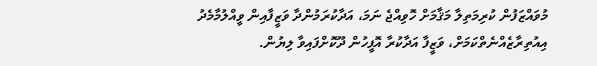މުވައްޒަފުން ކުރިމަތިލާ މަޤާމަށް ހޮވިއްޖެ ނަމަ، އަދާކުރަމުންދާ ވަޒީފާއިން ވީއްލުމާމެދު އިއުތިރާޒެއްނެތްކަމަށް، ވަޒީފާ އަދާކުރާ އޮފީހުން ދޫކޮށްފައިވާ ލިޔުން.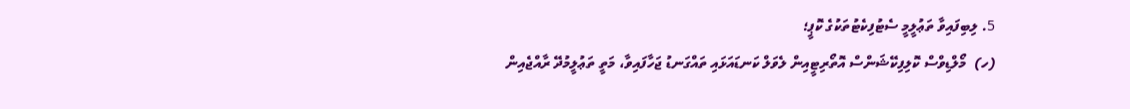5. ލިބިފައިވާ ތަޢުލީމީ ސެޓުފިކެޓުތަކުގެ ކޮޕީ؛
(ހ)  މޯލްޑިވްސް ކޮލިފިކޭޝަންސް އޮތޯރިޓީއިން ލެވަލް ކަނޑައަޅައި ތައްގަނޑު ޖަހާފައިވާ، މަތީ ތަޢުލީމުދޭ ރާއްޖެއިން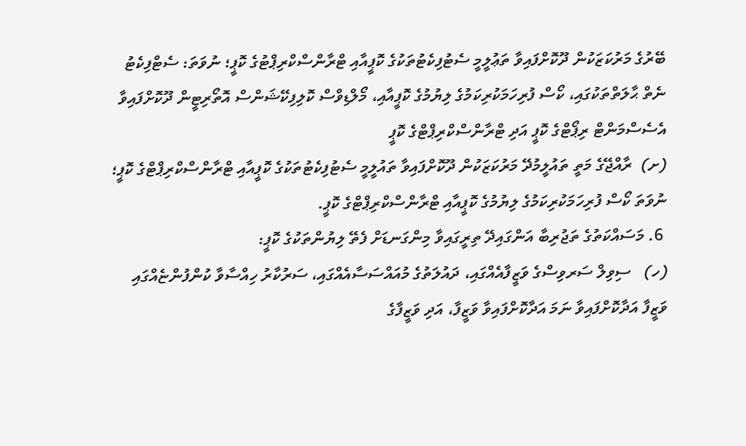ބޭރުގެ މަރުކަޒަކުން ދޫކޮށްފައިވާ ތަޢުލީމީ ސެޓުފިކެޓުތަކުގެ ކޮޕީއާއި ޓްރާންސްކްރިޕްޓުގެ ކޮޕީ؛ ނުވަތަ: ސެޓްފިކެޓު ނެތް ޙާލަތްތަކުގައި، ކޯސް ފުރިހަމަކުރިކަމުގެ ލިޔުމުގެ ކޮޕީއާއި، މޯލްޑިވްސް ކޮލިފިކޭޝަންސް އޮތޯރިޓީން ދޫކޮށްފައިވާ އެސެސްމަންޓް ރިޕޯޓްގެ ކޮޕީ އަދި ޓްރާންސްކްރިޕްޓްގެ ކޮޕީ
(ށ)  ރާއްޖޭގެ މަތީ ތައުލީމުދޭ މަރުކަޒަކުން ދޫކޮށްފައިވާ ތައުލީމީ ސެޓުފިކެޓުތަކުގެ ކޮޕީއާއި ޓްރާންސްކްރިޕްޓްގެ ކޮޕީ؛ ނުވަތަ ކޯސް ފުރިހަމަކުރިކަމުގެ ލިޔުމުގެ ކޮޕީއާއި ޓްރާންސްކްރިޕްޓްގެ ކޮޕީ.
 6. މަސައްކަތުގެ ތަޖުރިބާ އަންގައިދޭ ތިރީގައިވާ މިންގަނޑަށް ފެތޭ ލިޔުންތަކުގެ ކޮޕީ:
(ހ)   ސިވިލް ސަރވިސްގެ ވަޒީފާއެއްގައި، ދައުލަތުގެ މުއައްސަސާއެއްގައި، ސަރުކާރު ހިއްސާވާ ކުންފުންޏެއްގައި ވަޒީފާ އަދާކޮށްފައިވާ ނަމަ އަދާކޮށްފައިވާ ވަޒީފާ، އަދި ވަޒީފާގެ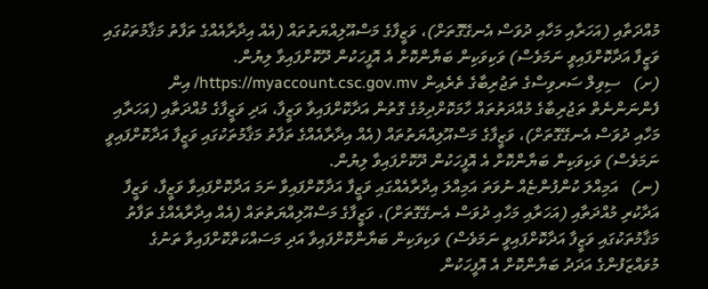މުއްދަތާއި (އަހަރާއި މަހާއި ދުވަސް އެނގޭގޮތަށް)، ވަޒީފާގެ މަސްއޫލިއްޔަތުތައް (އެއް އިދާރާއެއްގެ ތަފާތު މަޤާމުތަކުގައި ވަޒީފާ އަދާކޮށްފައިވީ ނަމަވެސް) ވަކިވަކިން ބަޔާންކޮށް އެ އޮފީހަކުން ދޫކޮށްފައިވާ ލިޔުން.
(ށ)   ސިވިލް ސަރވިސްގެ ތަޖުރިބާގެ ތެރެއިން https://myaccount.csc.gov.mv/ އިން ފެންނަންނެތް ތަޖުރިބާގެ މުއްދަތުތައް ހާމަކޮށްދިމުގެ ގޮތުން އަދާކޮށްފައިވާ ވަޒީފާ، އަދި ވަޒީފާގެ މުއްދަތާއި (އަހަރާއި މަހާއި ދުވަސް އެނގޭގޮތަށް)، ވަޒީފާގެ މަސްއޫލިއްޔަތުތައް (އެއް އިދާރާއެއްގެ ތަފާތު މަޤާމުތަކުގައި ވަޒީފާ އަދާކޮށްފައިވީ ނަމަވެސް) ވަކިވަކިން ބަޔާންކޮށް އެ އޮފީހަކުން ދޫކޮށްފައިވާ ލިޔުން.
(ނ)   އަމިއްލަ ކުންފުންޏެއް ނުވަތަ އަމިއްލަ އިދާރާއެއްގައި ވަޒީފާ އަދާކޮށްފައިވާ ނަމަ އަދާކޮށްފައިވާ ވަޒީފާ، ވަޒީފާ އަދާކުރި މުއްދަތާއި (އަހަރާއި މަހާއި ދުވަސް އެނގޭގޮތަށް)، ވަޒީފާގެ މަސްއޫލިއްޔަތުތައް (އެއް އިދާރާއެއްގެ ތަފާތު މަޤާމުތަކުގައި ވަޒީފާ އަދާކޮށްފައިވީ ނަމަވެސް) ވަކިވަކިން ބަޔާންކޮށްފައިވާ އަދި މަސައްކަތްކޮށްފައިވާ ތަނުގެ މުވައްޒަފުންގެ އަދަދު ބަޔާންކޮށް އެ އޮފީހަކުން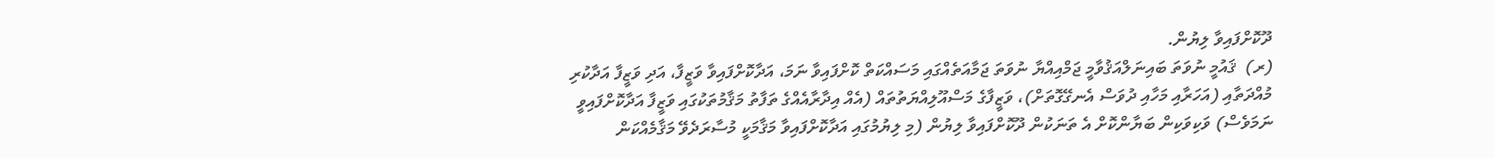ދޫކޮށްފައިވާ ލިޔުން.
(ރ)  ޤައުމީ ނުވަތަ ބައިނަލްއަޤުވާމީ ޖަމްއިއްޔާ ނުވަތަ ޖަމާއަތެއްގައި މަސައްކަތް ކޮށްފައިވާ ނަމަ، އަދާކޮށްފައިވާ ވަޒީފާ، އަދި ވަޒީފާ އަދާކުރި މުއްދަތާއި (އަހަރާއި މަހާއި ދުވަސް އެނގޭގޮތަށް)، ވަޒީފާގެ މަސްއޫލިއްޔަތުތައް (އެއް އިދާރާއެއްގެ ތަފާތު މަޤާމުތަކުގައި ވަޒީފާ އަދާކޮށްފައިވީ ނަމަވެސް) ވަކިވަކިން ބަޔާންކޮށް އެ ތަނަކުން ދޫކޮށްފައިވާ ލިޔުން (މި ލިޔުމުގައި އަދާކޮށްފައިވާ މަޤާމަކީ މުސާރަދެވޭ މަޤާމެއްކަން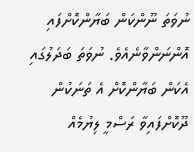ނުވަތަ ނޫންކަން ބަޔާންކޮށްފައި އޮންނަންވާނެއެވެ. ނުވަތަ ބަދަލުގައި އެކަން ބަޔާންކޮށް އެ ތަނަކުން ދޫކޮށްފައިވާ ރަސްމީ ލިޔުމެއް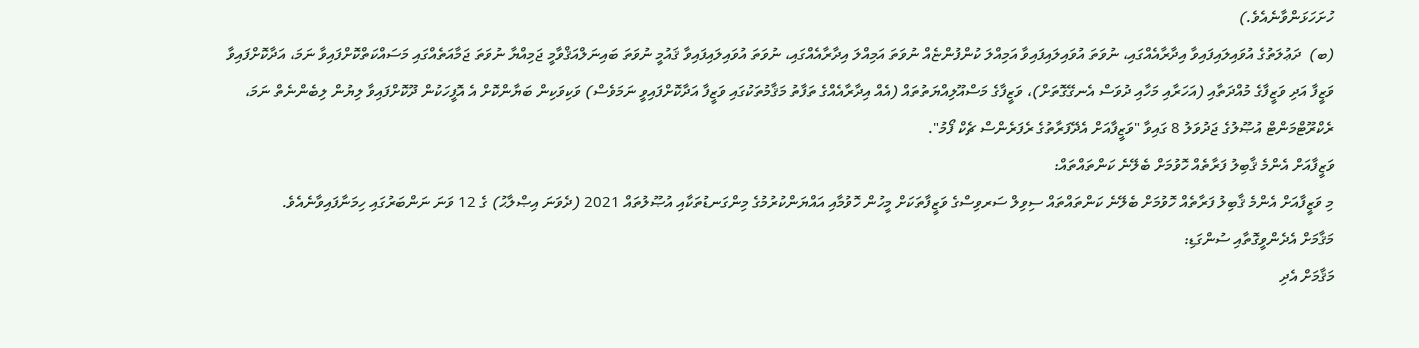ހުށަހަޅަންވާނެއެވެ.)
(ބ)  ދަޢުލަތުގެ އުވައިލައިފައިވާ އިދާރާއެއްގައި، ނުވަތަ އުވައިލައިފައިވާ އަމިއްލަ ކުންފުންޏެއް ނުވަތަ އަމިއްލަ އިދާރާއެއްގައި، ނުވަތަ އުވައިލައިފައިވާ ޤައުމީ ނުވަތަ ބައިނަލްއަޤްވާމީ ޖަމިއްޔާ ނުވަތަ ޖަމާއަތެއްގައި މަސައްކަތްކޮށްފައިވާ ނަމަ، އަދާކޮށްފައިވާ ވަޒީފާ އަދި ވަޒީފާގެ މުއްދަތާއި (އަހަރާއި މަހާއި ދުވަސް އެނގޭގޮތަށް)، ވަޒީފާގެ މަސްއޫލިއްޔަތުތައް (އެއް އިދާރާއެއްގެ ތަފާތު މަޤާމުތަކުގައި ވަޒީފާ އަދާކޮށްފައިވީ ނަމަވެސް) ވަކިވަކިން ބަޔާންކޮށް އެ އޮފީހަކުން ދޫކޮށްފައިވާ ލިޔުން ލިބެންނެތް ނަމަ، ރެކްރޫޓްމަންޓް އުޞޫލުގެ ޖަދުވަލު 8 ގައިވާ "ވަޒީފާއަށް އެދޭފަރާތުގެ ރެފަރެންސް ޗެކް ފޯމު".
ވަޒީފާއަށް އެންމެ ޤާބިލު ފަރާތެއް ހޮވުމަށް ބެލޭނެ ކަންތައްތައް:
މި ވަޒީފާއަށް އެންމެ ޤާބިލު ފަރާތެއް ހޮވުމަށް ބެލޭނެ ކަންތައްތައް ސިވިލް ސަރވިސްގެ ވަޒީފާތަކަށް މީހުން ހޮވުމާއި އައްޔަންކުރުމުގެ މިންގަނޑުތަކާއި އުޞޫލުތައް 2021 (ދެވަނަ އިޞްލާޙު) ގެ 12 ވަނަ ނަންބަރުގައި ހިމަނާފައިވާނެއެވެ.
މަޤާމަށް އެދެންވީގޮތާއި ސުންގަޑި:
މަޤާމަށް އެދި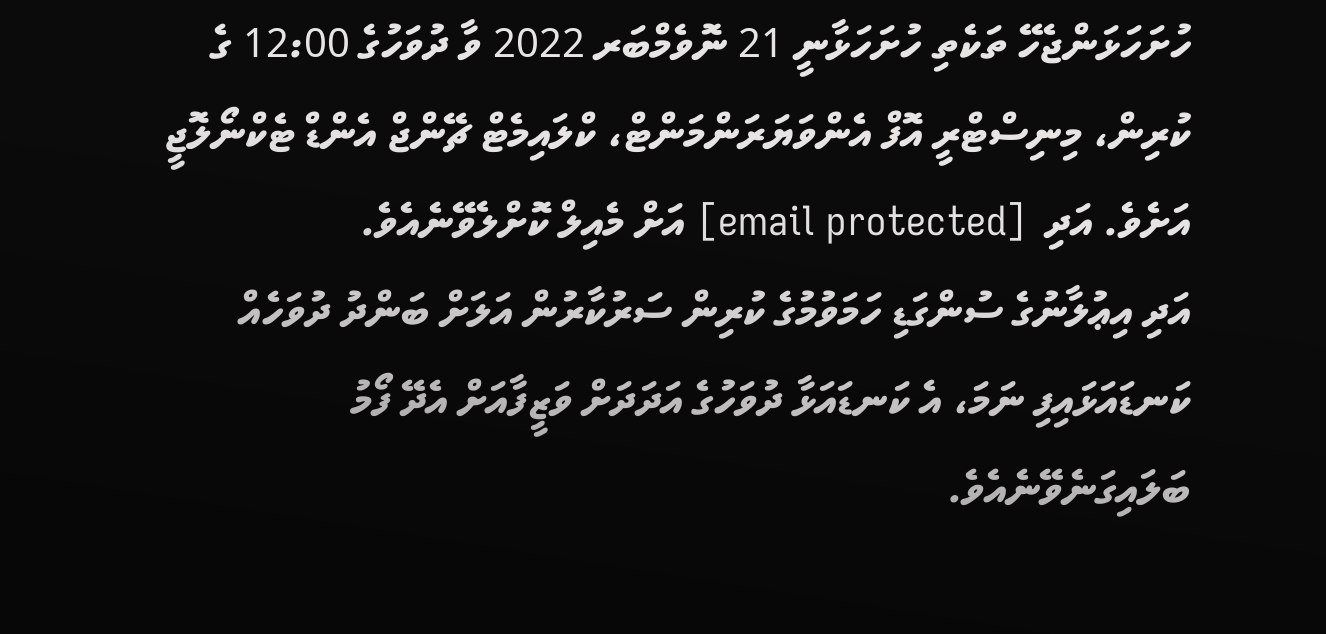ހުށަހަޅަންޖެހޭ ތަކެތި ހުށަހަޅާނީ 21 ނޮވެމްބަރ 2022 ވާ ދުވަހުގެ 12:00 ގެ ކުރިން، މިނިސްޓްރީ އޮފް އެންވަޔަރަންމަންޓް، ކްލައިމެޓް ޗޭންޖް އެންޑް ޓެކްނޯލޮޖީ އަށެވެ. އަދި  [email protected] އަށް މެއިލް ކޮށްލެވޭނެއެވެ.
އަދި އިޢުލާނުގެ ސުންގަޑި ހަމަވުމުގެ ކުރިން ސަރުކާރުން އަލަށް ބަންދު ދުވަހެއް ކަނޑައަޅައިފި ނަމަ، އެ ކަނޑައަޅާ ދުވަހުގެ އަދަދަށް ވަޒީފާއަށް އެދޭ ފޯމު ބަލައިގަނެވޭނެއެވެ.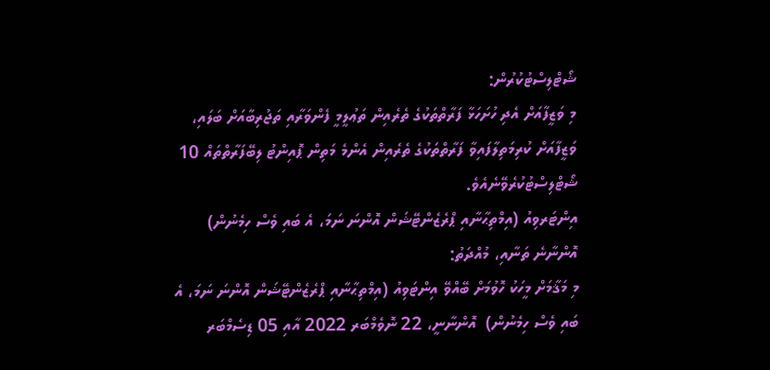ޝޯޓްލިސްޓުކުރުން:
މި ވަޒީފާއަށް އެދި ހުށަހަޅާ ފަރާތްތަކުގެ ތެރެއިން ތަޢުލީމީ ފެންވަރާއި ތަޖުރިބާއަށް ބަލައި، ވަޒީފާއަށް ކުރިމަތިލާފައިވާ ފަރާތްތަކުގެ ތެރެއިން އެންމެ މަތިން ޕޮއިންޓު ލިބޭފަރާތްތައް 10 ޝޯޓްލިސްޓުކުރެވޭނެއެވެ.
އިންޓަރވިއު (އިމްތިޙާނާއި ޕްރެޒެންޓޭޝަން އޮންނަ ނަމަ، އެ ބައި ވެސް ހިމެނުން) އޮންނާނެ ތަނާއި، މުއްދަތު:
މި މަޤާމަށް މީހަކު ހޮވުމަށް ބޭއްވޭ އިންޓަވިއު (އިމްތިޙާނާއި ޕްރެޒެންޓޭޝަން އޮންނަ ނަމަ، އެ ބައި ވެސް ހިމެނުން)  އޮންނާނީ، 22 ނޮވެމްބަރ 2022 އާއި 05 ޑިސެމްބަރ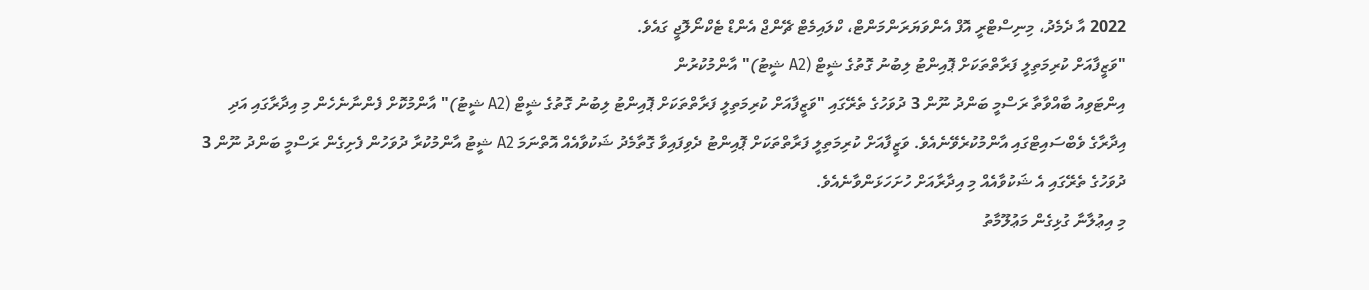2022 އާ ދެމެދު، މިނިސްޓްރީ އޮފް އެންވަޔަރަންމަންޓް، ކްލައިމެޓް ޗޭންޖް އެންޑް ޓެކްނޯލޮޖީ ގައެވެ.
"ވަޒީފާއަށް ކުރިމަތިލީ ފަރާތްތަކަށް ޕޮއިންޓު ލިބުނު ގޮތުގެ ޝީޓް (A2 ޝީޓު)" އާންމުކުރުން
އިންޓަވިއު ބާއްވާތާ ރަސްމީ ބަންދު ނޫން 3 ދުވަހުގެ ތެރޭގައި "ވަޒީފާއަށް ކުރިމަތިލީ ފަރާތްތަކަށް ޕޮއިންޓު ލިބުނު ގޮތުގެ ޝީޓް (A2 ޝީޓު)" އާންމުކޮށް ފެންނާނެހެން މި އިދާރާގައި އަދި އިދާރާގެ ވެބްސައިޓްގައި އާންމުކުރެވޭނެއެވެ. ވަޒީފާއަށް ކުރިމަތިލީ ފަރާތްތަކަށް ޕޮއިންޓު ދެވިފައިވާ ގޮތާމެދު ޝަކުވާއެއް އޮތްނަމަ A2 ޝީޓު އާންމުކުރާ ދުވަހުން ފެށިގެން ރަސްމީ ބަންދު ނޫން 3 ދުވަހުގެ ތެރޭގައި އެ ޝަކުވާއެއް މި އިދާރާއަށް ހުށަހަޅަންވާނެއެވެ.
މި އިޢުލާނާ ގުޅިގެން މަޢުލޫމާތު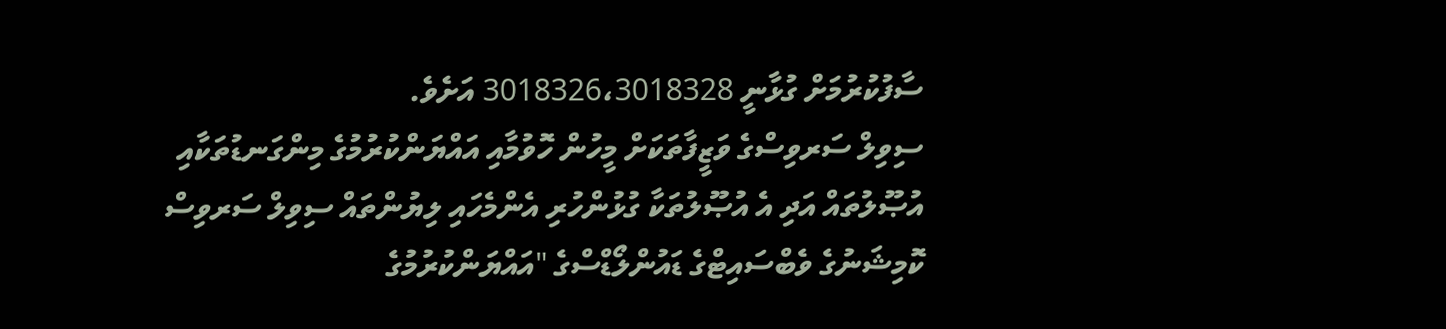ސާފުކުރުމަށް ގުޅާނީ 3018326،3018328 އަށެވެ.
ސިވިލް ސަރވިސްގެ ވަޒީފާތަކަށް މީހުން ހޮވުމާއި އައްޔަންކުރުމުގެ މިންގަނޑުތަކާއި އުޞޫލުތައް އަދި އެ އުޞޫލުތަކާ ގުޅުންހުރި އެންމެހައި ލިޔުންތައް ސިވިލް ސަރވިސް ކޮމިޝަނުގެ ވެބްސައިޓްގެ ޑައުންލޯޑްސްގެ "އައްޔަންކުރުމުގެ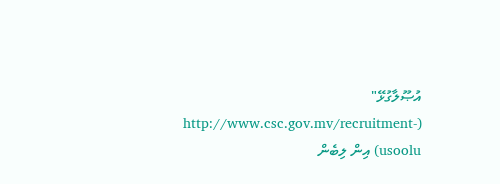އުޞޫލާގުޅޭ" (http://www.csc.gov.mv/recruitment-usoolu) އިން ލިބެން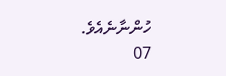ހުންނާނެއެވެ.
07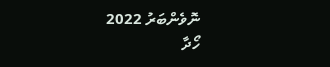ނޮވެންބަރު 2022
ހޯދާ